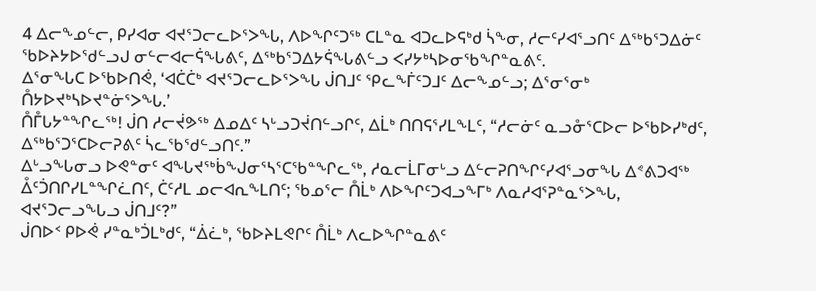4 ᐃᓕᖕᓄᓪᓕ, ᑭᓯᐊᓂ ᐊᔪᕐᑐᓕᓚᐅᕐᐳᖓ, ᐱᐅᖏᑦᑐᖅ ᑕᒪᓐᓇ ᐊᑐᓚᐅᕋᒃᑯ ᓵᖕᓂ, ᓱᓕᑦᓯᐊᕐᓗᑎᑦ ᐃᖅᑲᕐᑐᐃᓃᑦ ᖃᐅᔨᔭᐅᖁᓪᓗᒍ ᓂᓪᓕᐊᓕᕌᖓᕕᑦ, ᐃᖅᑲᕐᑐᐃᔭᕌᖓᕕᓪᓗ ᐸᓯᔭᒃᓴᐅᓂᖃᖏᓐᓇᕕᑦ.
ᐃᕐᓂᖓᑕ ᐅᖃᐅᑎᕚ, ‘ᐊᑖᑖᒃ ᐊᔪᕐᑐᓕᓚᐅᕐᐳᖓ ᒎᑎᒧᑦ ᕿᓚᖕᒦᑦᑐᒧᑦ ᐃᓕᖕᓄᓪᓗ; ᐃᕐᓂᕐᓂᒃ ᑍᔭᐅᔪᒃᓴᐅᔪᓐᓃᕐᐳᖓ.’
ᑍᒤᒐᔭᓐᖏᓚᖅ! ᒎᑎ ᓱᓕᔫᕗᖅ ᐃᓄᐃᑦ ᓴᒡᓗᑐᔫᑎᓪᓗᒋᑦ, ᐃᒫᒃ ᑎᑎᕋᕐᓯᒪᖕᒪᑦ, “ᓱᓕᓃᑦ ᓇᓗᓁᕐᑕᐅᓕ ᐅᖃᐅᓯᒃᑯᑦ, ᐃᖅᑲᕐᑐᕐᑕᐅᓕᕈᕕᑦ ᓵᓚᖃᖁᓪᓗᑎᑦ.”
ᐃᒡᓗᖓᓂᓗ ᐅᕙᓐᓂᑦ ᐊᖓᔪᖅᑳᖑᓂᕐᓴᕐᑕᖃᓐᖏᓚᖅ, ᓱᓇᓕᒫᒥᓂᒡᓗ ᐃᓪᓕᕈᑎᖏᑦᓯᐊᕐᓗᓂᖓ ᐃᕝᕕᑐᐊᖅ ᐂᑦᑑᑎᒋᓯᒪᓐᖏᓛᑎᑦ, ᑖᑦᓱᒪ ᓄᓕᐊᕆᖕᒪᑎᑦ; ᖃᓄᕐᓕ ᑍᒫᒃ ᐱᐅᖏᑦᑐᐊᓗᖕᒥᒃ ᐱᓇᓱᐊᕐᕈᓐᓇᕐᐳᖓ, ᐊᔪᕐᑐᓕᓗᖓᓗ ᒎᑎᒧᑦ?”
ᒎᑎᐅᑉ ᑭᐅᕚ ᓯᓐᓇᒃᑑᒪᒃᑯᑦ, “ᐄᓛᒃ, ᖃᐅᔨᒪᕙᒋᑦ ᑍᒫᒃ ᐱᓚᐅᖏᓐᓇᕕᑦ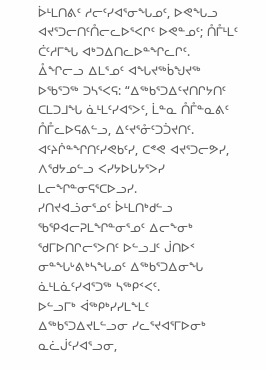ᐆᒻᒪᑎᕕᑦ ᓱᓕᑦᓯᐊᕐᓂᖓᓄᑦ, ᐅᕙᖓᓗ ᐊᔪᕐᑐᓕᑎᑦᑍᓕᓚᐅᕐᐸᒋᑦ ᐅᕙᓐᓄᑦ; ᑍᒤᒻᒪᑦ ᑖᑦᓱᒥᖓ ᐊᒃᑐᐃᑎᓚᐅᓐᖏᓚᒋᑦ.
ᐂᖏᓕᓗ ᐃᒪᕐᓄᑦ ᐊᖓᔪᖅᑳᖑᔪᖅ ᐅᖃᕐᑐᖅ ᑐᓴᕐᐸᕋ: “ᐃᖅᑲᕐᑐᐃᑦᔪᑎᒋᔭᑎᑦ ᑕᒪᑐᒧᖓ ᓈᒻᒪᑦᓯᐊᕐᐳᑦ, ᒫᓐᓇ ᑍᒤᓐᓇᕕᑦ ᑍᒤᓚᐅᕋᕕᓪᓗ, ᐃᑦᔪᕐᓁᑦᑐᑑᔪᑎᑦ.
ᐊᑦᔨᒌᓐᖏᑎᑦᓯᕙᑲᑦᓯ, ᑕᕝᕙ ᐊᔪᕐᑐᓕᕗᓯ, ᐱᖁᔭᓄᓪᓗ ᐸᓯᔭᐅᒐᔭᕐᐳᓯ ᒪᓕᖏᓐᓂᕋᕐᑕᐅᓗᓯ.
ᓯᑎᔪᐊᓘᓂᕐᓄᑦ ᐆᒻᒪᑎᒃᑯᓪᓗ ᖃᕿᐊᓕᕈᒪᖏᓐᓂᕐᓄᑦ ᐃᓕᖕᓂᒃ ᖁᒥᐅᑎᒋᓕᕐᐳᑎᑦ ᐅᓪᓗᒧᑦ ᒎᑎᐅᑉ ᓂᓐᖓᒡᕕᒃᓴᖓᓄᑦ ᐃᖅᑲᕐᑐᐃᓂᖓ ᓈᒻᒪᓈᑦᓯᐊᕐᑐᖅ ᓴᖅᑭᑉᐸᑦ.
ᐅᓪᓗᒥᒃ ᐋᖅᑭᒃᓯᓯᒪᖕᒪᑦ ᐃᖅᑲᕐᑐᐃᔪᒪᓪᓗᓂ ᓯᓚᕐᔪᐊᕐᒥᐅᓂᒃ ᓇᓛᒎᑦᓯᐊᕐᓗᓂ,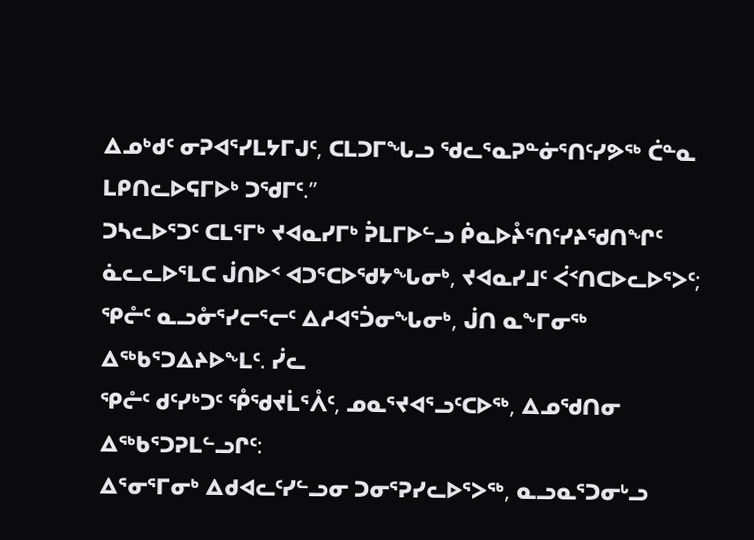ᐃᓄᒃᑯᑦ ᓂᕈᐊᕐᓯᒪᔭᒥᒍᑦ, ᑕᒪᑐᒥᖓᓗ ᖁᓚᕐᓇᕈᓐᓃᕐᑎᑦᓯᕗᖅ ᑖᓐᓇ ᒪᑭᑎᓚᐅᕋᒥᐅᒃ ᑐᖁᒥᑦ.”
ᑐᓴᓚᐅᕐᑐᑦ ᑕᒪᕐᒥᒃ ᔪᐊᓇᓯᒥᒃ ᕉᒪᒥᐅᓪᓗ ᑮᓇᐅᔧᕐᑎᑦᓯᔨᖁᑎᖏᑦ ᓈᓚᓚᐅᕐᒪᑕ ᒎᑎᐅᑉ ᐊᑐᕐᑕᐅᖁᔭᖓᓂᒃ, ᔪᐊᓇᓯᒧᑦ ᐹᑉᑎᑕᐅᓚᐅᕐᐳᑦ;
ᕿᓔᑦ ᓇᓗᓁᕐᓯᓕᕐᓕᑦ ᐃᓱᐊᕐᑑᓂᖓᓂᒃ, ᒎᑎ ᓇᖕᒥᓂᖅ ᐃᖅᑲᕐᑐᐃᔨᐅᖕᒪᑦ. ᓰᓚ
ᕿᓔᑦ ᑯᑦᓯᒃᑐᑦ ᕾᖁᔪᒫᕐᐰᑦ, ᓄᓇᕐᔪᐊᕐᓗᑦᑕᐅᖅ, ᐃᓄᖁᑎᓂ ᐃᖅᑲᕐᑐᕈᒪᓪᓗᒋᑦ:
ᐃᕐᓂᕐᒥᓂᒃ ᐃᑯᐊᓚᑦᓯᓪᓗᓂ ᑐᓂᕐᕈᓯᓚᐅᕐᐳᖅ, ᓇᓗᓇᕐᑐᓂᒡᓗ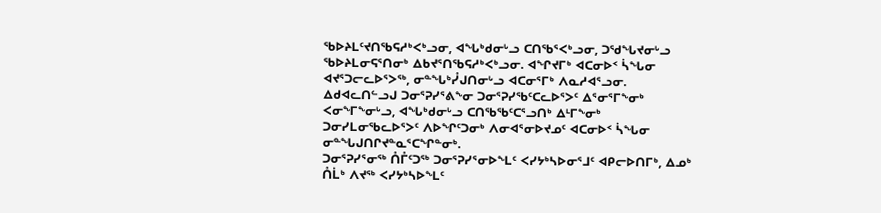ᖃᐅᔨᒪᑦᔪᑎᖃᕋᓱᒃᐸᒃᓗᓂ, ᐊᖓᒃᑯᓂᒡᓗ ᑕᑎᖃᕐᐸᒃᓗᓂ, ᑐᖁᖓᔪᓂᒡᓗ ᖃᐅᔨᒪᓂᕋᕐᑎᓂᒃ ᐃᑲᔪᕐᑎᖃᕋᓱᒃᐸᒃᓗᓂ. ᐊᖏᔪᒥᒃ ᐊᑕᓂᐅᑉ ᓵᖓᓂ ᐊᔪᕐᑐᓕᓚᐅᕐᐳᖅ, ᓂᓐᖓᒃᓮᒍᑎᓂᒡᓗ ᐊᑕᓂᕐᒥᒃ ᐱᓇᓱᐊᕐᓗᓂ.
ᐃᑯᐊᓚᑎᓪᓗᒍ ᑐᓂᕐᕈᓯᕐᕕᖕᓂ ᑐᓂᕐᕈᓯᖃᑦᑕᓚᐅᕐᐳᑦ ᐃᕐᓂᕐᒥᖕᓂᒃ ᐸᓂᖕᒥᖕᓂᒡᓗ, ᐊᖓᒃᑯᓂᒡᓗ ᑕᑎᖃᖃᑦᑕᕐᓗᑎᒃ ᐃᒻᒥᖕᓂᒃ ᑐᓂᓯᒪᓂᖃᓚᐅᕐᐳᑦ ᐱᐅᖏᑦᑐᓂᒃ ᐱᓂᐊᕐᓂᐅᔪᓄᑦ ᐊᑕᓂᐅᑉ ᓵᖓᓂ ᓂᓐᖓᒍᑎᒋᔪᓐᓇᕐᑕᖏᓐᓂᒃ.
ᑐᓂᕐᕈᓯᕐᓂᖅ ᑍᒤᑦᑐᖅ ᑐᓂᕐᕈᓯᕐᓂᐅᖕᒪᑦ ᐸᓯᔭᒃᓴᐅᓂᕐᒧᑦ ᐊᑭᓕᐅᑎᒥᒃ, ᐃᓄᒃ ᑍᒫᒃ ᐱᔪᖅ ᐸᓯᔭᒃᓴᐅᖕᒪᑦ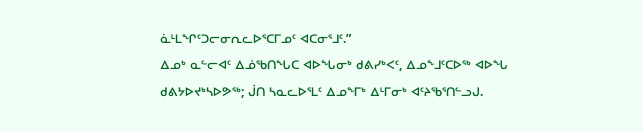ᓈᒻᒪᖏᑦᑐᓕᓂᕆᓚᐅᕐᑕᒥᓄᑦ ᐊᑕᓂᕐᒧᑦ.”
ᐃᓄᒃ ᓇᓪᓕᐊᑦ ᐃᓅᖃᑎᖓᑕ ᐊᐅᖓᓂᒃ ᑯᕕᓯᒃᐸᑦ, ᐃᓄᖕᒧᑦᑕᐅᖅ ᐊᐅᖓ ᑯᕕᔭᐅᔪᒃᓴᐅᕗᖅ; ᒎᑎ ᓴᓇᓚᐅᕐᒪᑦ ᐃᓄᖕᒥᒃ ᐃᒻᒥᓂᒃ ᐊᑦᔨᖃᕐᑎᓪᓗᒍ.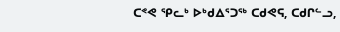ᑕᕝᕙ ᕿᓚᒃ ᐅᒃᑯᐃᕐᑐᖅ ᑕᑯᕙᕋ, ᑕᑯᒋᓪᓗ,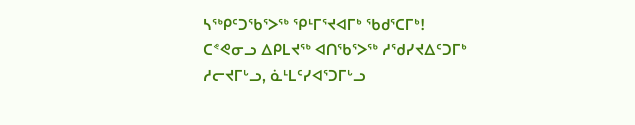ᓴᖅᑭᑦᑐᖃᕐᐳᖅ ᕿᒻᒥᕐᔪᐊᒥᒃ ᖃᑯᕐᑕᒥᒃ! ᑕᕝᕙᓂᓗ ᐃᑭᒪᔪᖅ ᐊᑎᖃᕐᐳᖅ ᓱᖁᓯᔪᐃᑦᑐᒥᒃ ᓱᓕᔪᒥᒡᓗ, ᓈᒻᒪᑦᓯᐊᕐᑐᒥᒡᓗ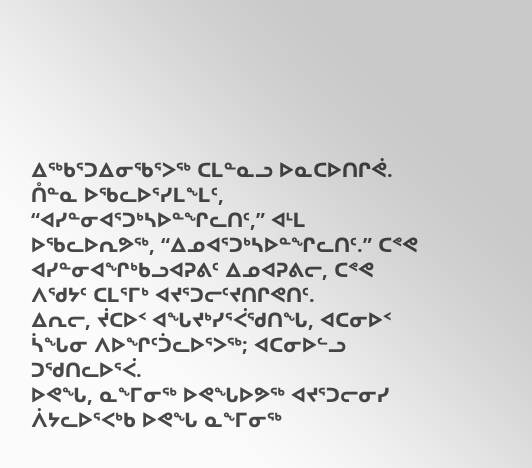ᐃᖅᑲᕐᑐᐃᓂᖃᕐᐳᖅ ᑕᒪᓐᓇᓗ ᐅᓇᑕᐅᑎᒋᕚ.
ᑍᓐᓇ ᐅᖃᓚᐅᕐᓯᒪᖕᒪᑦ, “ᐊᓯᓐᓂᐊᕐᑐᒃᓴᐅᓐᖏᓚᑎᑦ,” ᐊᒻᒪ ᐅᖃᓚᐅᕆᕗᖅ, “ᐃᓄᐊᕐᑐᒃᓴᐅᓐᖏᓚᑎᑦ.” ᑕᕝᕙ ᐊᓯᓐᓂᐊᖏᒃᑲᓗᐊᕈᕕᑦ ᐃᓄᐊᕈᕕᓕ, ᑕᕝᕙ ᐱᖁᔭᑦ ᑕᒪᕐᒥᒃ ᐊᔪᕐᑐᓕᑦᔪᑎᒋᕙᑎᑦ.
ᐃᕆᓕ, ᔫᑕᐅᑉ ᐊᖓᔪᒃᓯᕐᐹᖁᑎᖓ, ᐊᑕᓂᐅᑉ ᓵᖓᓂ ᐱᐅᖏᑦᑑᓚᐅᕐᐳᖅ; ᐊᑕᓂᐅᓪᓗ ᑐᖁᑎᓚᐅᕐᐹ.
ᐅᕙᖓ, ᓇᖕᒥᓂᖅ ᐅᕙᖓᐅᕗᖅ ᐊᔪᕐᑐᓕᓂᓯ ᐲᔭᓚᐅᕐᐸᒃᑲ ᐅᕙᖓ ᓇᖕᒥᓂᖅ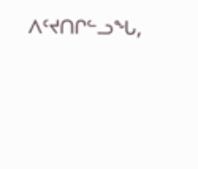ᐱᑦᔪᑎᒋᓪᓗᖓ,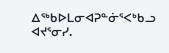ᐃᖅᑲᐅᒪᓂᐊᕈᓐᓃᕐᐸᒃᑲᓗ ᐊᔪᕐᓂᓯ.